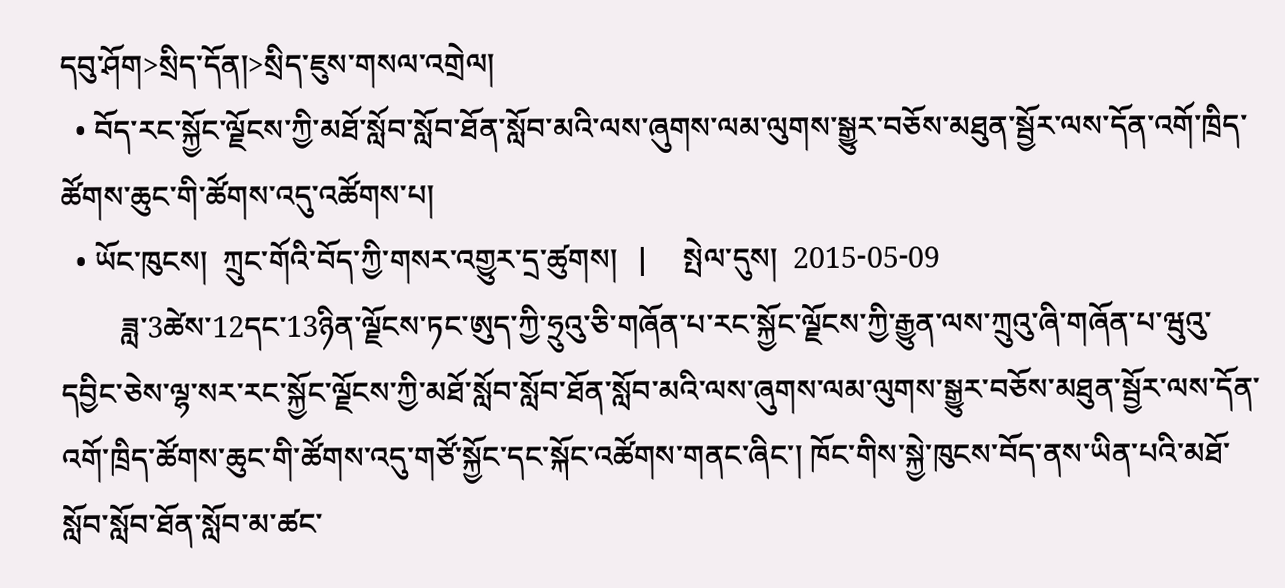དབུ་ཤོག>སྲིད་དོན།>སྲིད་ཇུས་གསལ་འགྲེལ།
  • བོད་རང་སྐྱོང་ལྗོངས་ཀྱི་མཐོ་སློབ་སློབ་ཐོན་སློབ་མའི་ལས་ཞུགས་ལམ་ལུགས་སྒྱུར་བཅོས་མཐུན་སྦྱོར་ལས་དོན་འགོ་ཁྲིད་ཚོགས་ཆུང་གི་ཚོགས་འདུ་འཚོགས་པ།
  • ཡོང་ཁུངས།  ཀྲུང་གོའི་བོད་ཀྱི་གསར་འགྱུར་དྲ་ཚུགས།   |     སྤེལ་དུས།  2015-05-09
        ཟླ་3ཚེས་12དང་13ཉིན་ལྗོངས་ཏང་ཨུད་ཀྱི་ཧྲུའུ་ཅི་གཞོན་པ་རང་སྐྱོང་ལྗོངས་ཀྱི་རྒྱུན་ལས་ཀྲུའུ་ཞི་གཞོན་པ་ཝུའུ་དབྱིང་ཅེས་ལྷ་སར་རང་སྐྱོང་ལྗོངས་ཀྱི་མཐོ་སློབ་སློབ་ཐོན་སློབ་མའི་ལས་ཞུགས་ལམ་ལུགས་སྒྱུར་བཅོས་མཐུན་སྦྱོར་ལས་དོན་འགོ་ཁྲིད་ཚོགས་ཆུང་གི་ཚོགས་འདུ་གཙོ་སྐྱོང་དང་སྐོང་འཚོགས་གནང་ཞིང་། ཁོང་གིས་སྐྱེ་ཁུངས་བོད་ནས་ཡིན་པའི་མཐོ་སློབ་སློབ་ཐོན་སློབ་མ་ཚང་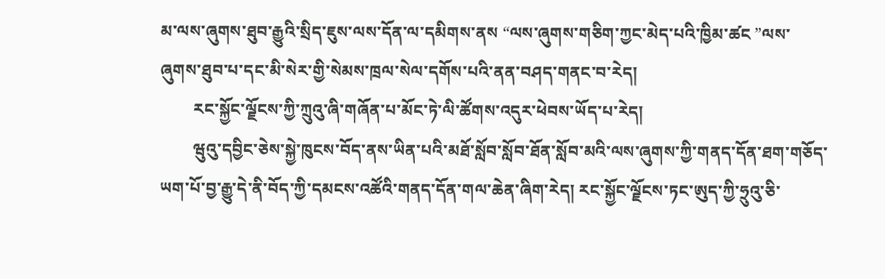མ་ལས་ཞུགས་ཐུབ་རྒྱུའི་སྲིད་ཇུས་ལས་དོན་ལ་དམིགས་ནས “ལས་ཞུགས་གཅིག་ཀྱང་མེད་པའི་ཁྱིམ་ཚང ”ལས་ཞུགས་ཐུབ་པ་དང་མི་སེར་གྱི་སེམས་ཁྲལ་སེལ་དགོས་པའི་ནན་བཤད་གནང་བ་རེད།
        རང་སྐྱོང་ལྗོངས་ཀྱི་ཀྲུའུ་ཞི་གཞོན་པ་མོང་ཏེ་ལི་ཚོགས་འདུར་ཕེབས་ཡོད་པ་རེད།
        ཝུའུ་དབྱིང་ཅེས་སྐྱེ་ཁུངས་བོད་ནས་ཡིན་པའི་མཐོ་སློབ་སློབ་ཐོན་སློབ་མའི་ལས་ཞུགས་ཀྱི་གནད་དོན་ཐག་གཅོད་ཡག་པོ་བྱ་རྒྱུ་དེ་ནི་བོད་ཀྱི་དམངས་འཚོའི་གནད་དོན་གལ་ཆེན་ཞིག་རེད། རང་སྐྱོང་ལྗོངས་ཏང་ཨུད་ཀྱི་ཧྲུའུ་ཅི་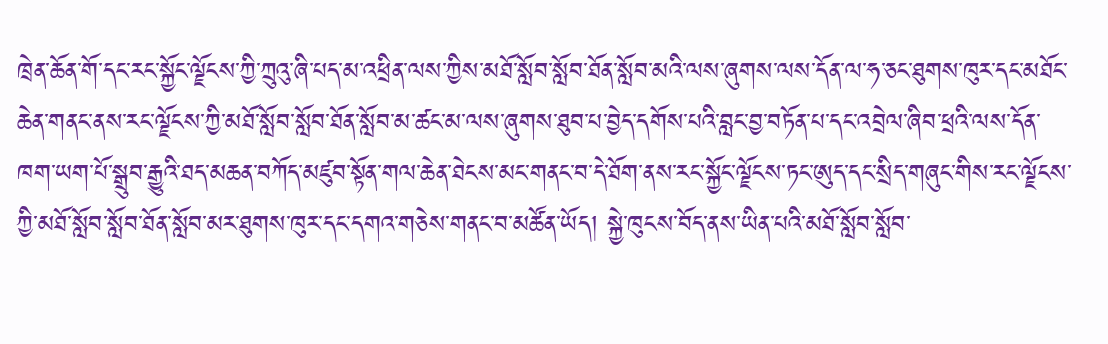ཁྲེན་ཆོན་གོ་དང་རང་སྐྱོང་ལྗོངས་ཀྱི་ཀྲུའུ་ཞི་པད་མ་འཕྲིན་ལས་ཀྱིས་མཐོ་སློབ་སློབ་ཐོན་སློབ་མའི་ལས་ཞུགས་ལས་དོན་ལ་ཧ་ཅང་ཐུགས་ཁུར་དང་མཐོང་ཆེན་གནང་ནས་རང་ལྗོངས་ཀྱི་མཐོ་སློབ་སློབ་ཐོན་སློབ་མ་ཚང་མ་ལས་ཞུགས་ཐུབ་པ་བྱེད་དགོས་པའི་བླང་བྱ་བཏོན་པ་དང་འབྲེལ་ཞིབ་ཕྲའི་ལས་དོན་ཁག་ཡག་པོ་སྒྲུབ་རྒྱུའི་ཐད་མཆན་བཀོད་མཛུབ་སྟོན་གལ་ཆེན་ཐེངས་མང་གནང་བ་དེ་ཐོག་ནས་རང་སྐྱོང་ལྗོངས་ཏང་ཨུད་དང་སྲིད་གཞུང་གིས་རང་ལྗོངས་ཀྱི་མཐོ་སློབ་སློབ་ཐོན་སློབ་མར་ཐུགས་ཁུར་དང་དགའ་གཅེས་གནང་བ་མཚོན་ཡོད། སྐྱེ་ཁུངས་བོད་ནས་ཡིན་པའི་མཐོ་སློབ་སློབ་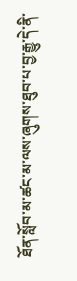ཐོན་སློབ་མ་ཚང་མ་ལས་ཞུགས་ཐུབ་པ་བྱ་རྒྱུ་དེ་ནི་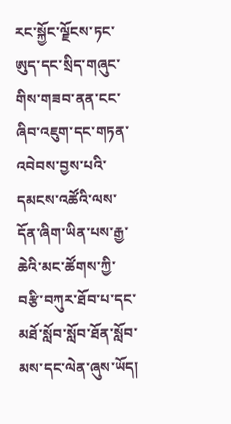རང་སྐྱོང་ལྗོངས་ཏང་ཨུད་དང་སྲིད་གཞུང་གིས་གཟབ་ནན་ངང་ཞིབ་འཇུག་དང་གཏན་འབེབས་བྱས་པའི་དམངས་འཚོའི་ལས་དོན་ཞིག་ཡིན་པས་རྒྱ་ཆེའི་མང་ཚོགས་ཀྱི་བརྩི་བཀུར་ཐོབ་པ་དང་མཐོ་སློབ་སློབ་ཐོན་སློབ་མས་དང་ལེན་ཞུས་ཡོད།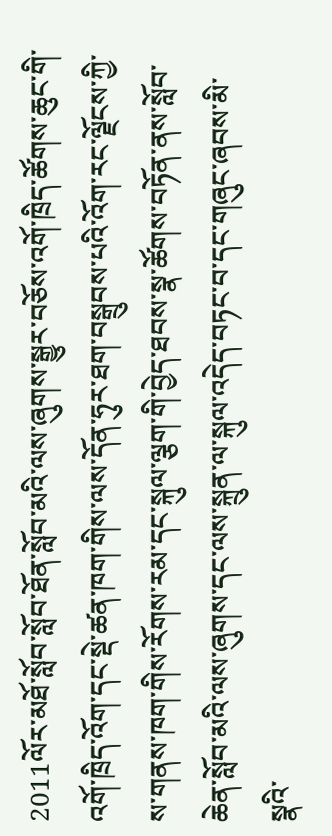2011ལོར་མཐོ་སློབ་སློབ་ཐོན་སློབ་མའི་ལས་ཞུགས་སྒྱུར་བཅོས་འགོ་ཁྲིད་ཚོགས་ཆུང་གི་འགོ་ཁྲིད་འོག་དང་སྡེ་ཚན་ཁག་གིས་ལས་དོན་ཧུར་ཐག་བསྒྲུབས་པའི་འོག་རང་ལྗོངས་ཀྱི་ས་གནས་ཁག་གིས་རོགས་རམ་དང་སྐུལ་ལྕག་གི་བྱེད་ཐབས་སྣ་ཚོགས་བཏོན་ནས་སློབ་ཆེན་སློབ་མའི་ལས་ཞུགས་དང་ལས་སྐྲུན་ལ་སྐུལ་འདེད་བཏང་བ་དང་གཞུང་ཞབས་མི་སྣའི་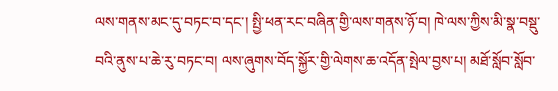ལས་གནས་མང་དུ་བཏང་བ་དང་། སྤྱི་ཕན་རང་བཞིན་གྱི་ལས་གནས་ཉོ་བ། ཁེ་ལས་ཀྱིས་མི་སྣ་བསྡུ་བའི་ནུས་པ་ཆེ་རུ་བཏང་བ། ལས་ཞུགས་བོད་སྐྱོར་གྱི་ལེགས་ཆ་འདོན་སྤེལ་བྱས་པ། མཐོ་སློབ་སློབ་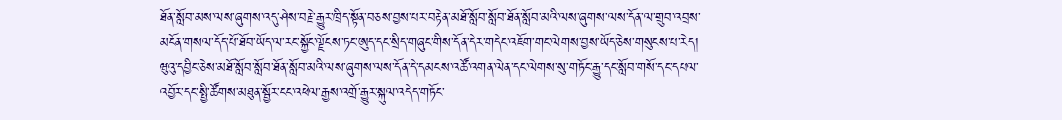ཐོན་སློབ་མས་ལས་ཞུགས་འདུ་ཤེས་བརྗེ་རྒྱུར་ཁྲིད་སྟོན་བཅས་བྱས་པར་བརྟེན་མཐོ་སློབ་སློབ་ཐོན་སློབ་མའི་ལས་ཞུགས་ལས་དོན་ལ་གྲུབ་འབྲས་མངོན་གསལ་དོད་པོ་ཐོབ་ཡོད་ལ་རང་སྐྱོང་ལྗོངས་ཏང་ཨུད་དང་སྲིད་གཞུང་གིས་དོན་དེར་གདེང་འཇོག་གང་ལེགས་བྱས་ཡོད་ཅེས་གསུངས་པ་རེད། ཝུའུ་དབྱིང་ཅེས་མཐོ་སློབ་སློབ་ཐོན་སློབ་མའི་ལས་ཞུགས་ལས་དོན་དེ་དམངས་འཚོ་འགན་ལེན་དང་ལེགས་སུ་གཏོང་རྒྱུ་དང་སློབ་གསོ་དང་དཔལ་འབྱོར་དང་སྤྱི་ཚོགས་མཐུན་སྦྱོར་ངང་འཕེལ་རྒྱས་འགྲོ་རྒྱུར་སྐུལ་འདེད་གཏོང་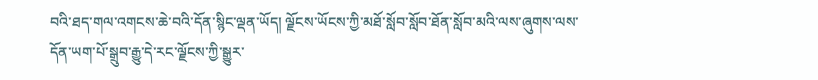བའི་ཐད་གལ་འགངས་ཆེ་བའི་དོན་སྙིང་ལྡན་ཡོད། ལྗོངས་ཡོངས་ཀྱི་མཐོ་སློབ་སློབ་ཐོན་སློབ་མའི་ལས་ཞུགས་ལས་དོན་ཡག་པོ་སྒྲུབ་རྒྱུ་དེ་རང་ལྗོངས་ཀྱི་སྒྱུར་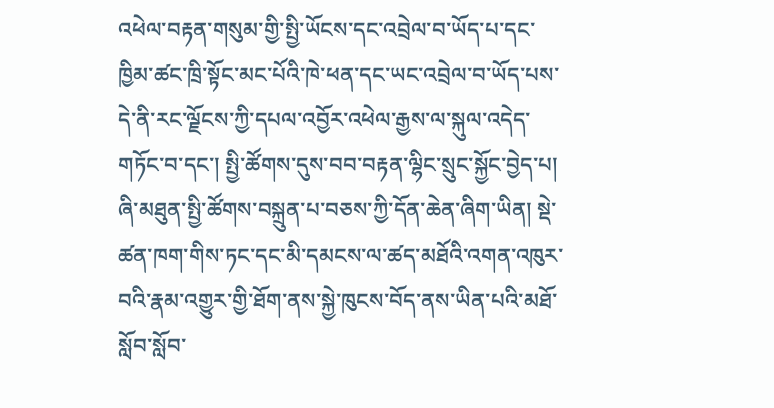འཕེལ་བརྟན་གསུམ་གྱི་སྤྱི་ཡོངས་དང་འབྲེལ་བ་ཡོད་པ་དང་ཁྱིམ་ཚང་ཁྲི་སྟོང་མང་པོའི་ཁེ་ཕན་དང་ཡང་འབྲེལ་བ་ཡོད་པས་དེ་ནི་རང་ལྗོངས་ཀྱི་དཔལ་འབྱོར་འཕེལ་རྒྱས་ལ་སྐུལ་འདེད་གཏོང་བ་དང་། སྤྱི་ཚོགས་དུས་བབ་བརྟན་ལྷིང་སྲུང་སྐྱོང་བྱེད་པ། ཞི་མཐུན་སྤྱི་ཚོགས་བསྐྲུན་པ་བཅས་ཀྱི་དོན་ཆེན་ཞིག་ཡིན། སྡེ་ཚན་ཁག་གིས་ཏང་དང་མི་དམངས་ལ་ཚད་མཐོའི་འགན་འཁུར་བའི་རྣམ་འགྱུར་གྱི་ཐོག་ནས་སྐྱེ་ཁུངས་བོད་ནས་ཡིན་པའི་མཐོ་སློབ་སློབ་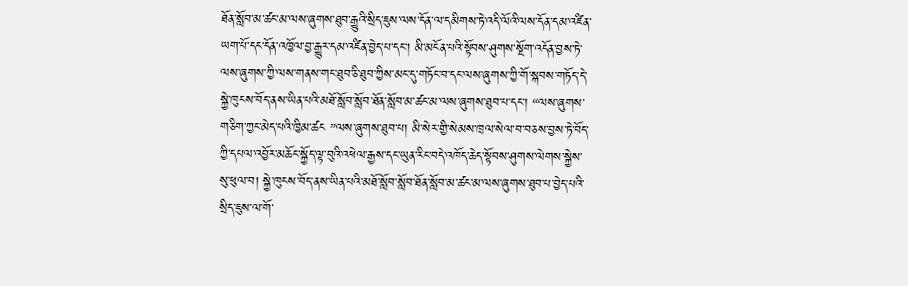ཐོན་སློབ་མ་ཚང་མ་ལས་ཞུགས་ཐུབ་རྒྱུའི་སྲིད་ཇུས་ལས་དོན་ལ་དམིགས་ཏེ་འདི་ལོའི་ལས་དོན་དམ་འཛིན་ཡག་པོ་དང་དོན་འཁྱོལ་བྱ་རྒྱུར་དམ་འཛིན་བྱེད་པ་དང་། མི་མངོན་པའི་སྟོབས་ཤུགས་སྔོག་འདོན་བྱས་ཏེ་ལས་ཞུགས་ཀྱི་ལས་གནས་གང་ཐུབ་ཅི་ཐུབ་ཀྱིས་མང་དུ་གཏོང་བ་དང་ལས་ཞུགས་ཀྱི་གོ་སྐབས་གཏོད་དེ་སྐྱེ་ཁུངས་བོད་ནས་ཡིན་པའི་མཐོ་སློབ་སློབ་ཐོན་སློབ་མ་ཚང་མ་ལས་ཞུགས་ཐུབ་པ་དང་། “ལས་ཞུགས་གཅིག་ཀྱང་མེད་པའི་ཁྱིམ་ཚང ”ལས་ཞུགས་ཐུབ་པ། མི་སེར་གྱི་སེམས་ཁྲལ་སེལ་བ་བཅས་བྱས་ཏེ་བོད་ཀྱི་དཔལ་འབྱོར་མཆོང་སྐྱོད་ལྟ་བུའི་འཕེལ་རྒྱས་དང་ཡུན་རིང་བདེ་འཁོད་ཆེད་སྟོབས་ཤུགས་ལེགས་སྐྱེས་སུ་ཕུལ་བ། སྐྱེ་ཁུངས་བོད་ནས་ཡིན་པའི་མཐོ་སློབ་སློབ་ཐོན་སློབ་མ་ཚང་མ་ལས་ཞུགས་ཐུབ་པ་བྱེད་པའི་སྲིད་ཇུས་ལ་གོ་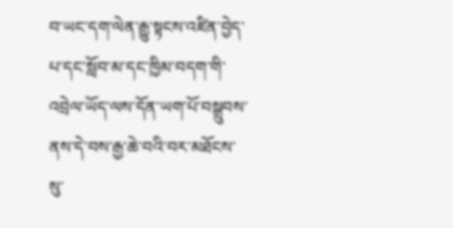བ་ཡང་དག་ལེན་རྒྱུ་སྟངས་འཛིན་བྱེད་པ་དང་སློབ་མ་དང་ཁྱིམ་བདག་གི་འབྲེལ་ཡོད་ལས་དོན་ཡག་པོ་བསྒྲུབས་ནས་དེ་བས་རྒྱ་ཆེ་བའི་བར་མཐོངས་སུ་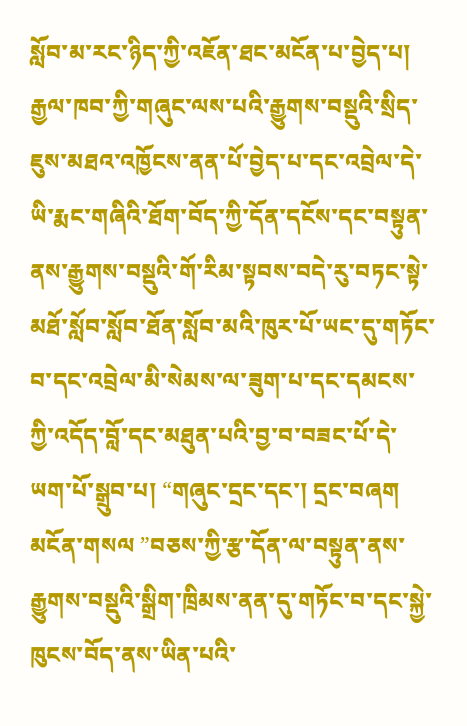སློབ་མ་རང་ཉིད་ཀྱི་འཇོན་ཐང་མངོན་པ་བྱེད་པ། རྒྱལ་ཁབ་ཀྱི་གཞུང་ལས་པའི་རྒྱུགས་བསྡུའི་སྲིད་ཇུས་མཐའ་འཁྱོངས་ནན་པོ་བྱེད་པ་དང་འབྲེལ་དེ་ཡི་རྨང་གཞིའི་ཐོག་བོད་ཀྱི་དོན་དངོས་དང་བསྟུན་ནས་རྒྱུགས་བསྡུའི་གོ་རིམ་སྟབས་བདེ་རུ་བཏང་སྟེ་མཐོ་སློབ་སློབ་ཐོན་སློབ་མའི་ཁུར་པོ་ཡང་དུ་གཏོང་བ་དང་འབྲེལ་མི་སེམས་ལ་ཟུག་པ་དང་དམངས་ཀྱི་འདོད་བློ་དང་མཐུན་པའི་བྱ་བ་བཟང་པོ་དེ་ཡག་པོ་སྒྲུབ་པ། “གཞུང་དྲང་དང་། དྲང་བཞག མངོན་གསལ ”བཅས་ཀྱི་རྩ་དོན་ལ་བསྟུན་ནས་རྒྱུགས་བསྡུའི་སྒྲིག་ཁྲིམས་ནན་དུ་གཏོང་བ་དང་སྐྱེ་ཁུངས་བོད་ནས་ཡིན་པའི་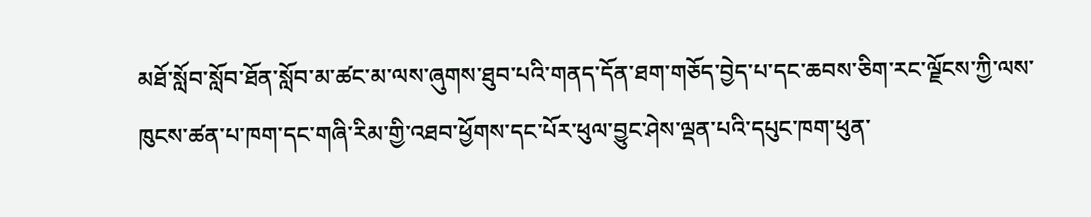མཐོ་སློབ་སློབ་ཐོན་སློབ་མ་ཚང་མ་ལས་ཞུགས་ཐུབ་པའི་གནད་དོན་ཐག་གཅོད་བྱེད་པ་དང་ཆབས་ཅིག་རང་ལྗོངས་ཀྱི་ལས་ཁུངས་ཚན་པ་ཁག་དང་གཞི་རིམ་གྱི་འཐབ་ཕྱོགས་དང་པོར་ཕུལ་བྱུང་ཤེས་ལྡན་པའི་དཔུང་ཁག་ཕུན་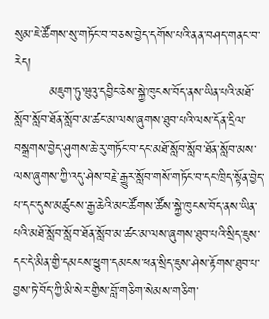སུམ་ཇེ་ཚོགས་སུ་གཏོང་བ་བཅས་བྱེད་དགོས་པའི་ནན་བཤད་གནང་བ་རེད།
        མཇུག་ཏུ་ཝུའུ་དབྱིང་ཅེས་སྐྱེ་ཁུངས་བོད་ནས་ཡིན་པའི་མཐོ་སློབ་སློབ་ཐོན་སློབ་མ་ཚང་མ་ལས་ཞུགས་ཐུབ་པའི་ལས་དོན་དྲིལ་བསྒྲགས་བྱེད་ཤུགས་ཆེ་རུ་གཏོང་བ་དང་མཐོ་སློབ་སློབ་ཐོན་སློབ་མས་ལས་ཞུགས་ཀྱི་འདུ་ཤེས་བརྗེ་རྒྱུར་སློབ་གསོ་གཏོང་བ་དང་ཁྲིད་སྟོན་བྱེད་པ་དང་དུས་མཚུངས་རྒྱ་ཆེའི་མང་ཚོགས་ཚོས་སྐྱེ་ཁུངས་བོད་ནས་ཡིན་པའི་མཐོ་སློབ་སློབ་ཐོན་སློབ་མ་ཚང་མ་ལས་ཞུགས་ཐུབ་པའི་སྲིད་ཇུས་དང་དེ་མིན་གྱི་དམངས་ཕྱུག་དམངས་ཕན་སྲིད་ཇུས་ཤེས་རྟོགས་ཐུབ་པ་བྱས་ཏེ་བོད་ཀྱི་མི་སེར་གྱིས་བློ་གཅིག་སེམས་གཅིག་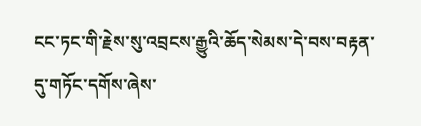ངང་ཏང་གི་རྗེས་སུ་འབྲངས་རྒྱུའི་ཆོད་སེམས་དེ་བས་བརྟན་དུ་གཏོང་དགོས་ཞེས་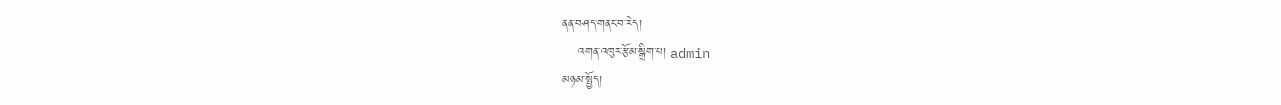ནན་བཤད་གནང་བ་རེད།
    འགན་འཁུར་རྩོམ་སྒྲིག་པ། admin
མཉམ་སྤྱོད།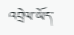འབྲེལ་ཡོད་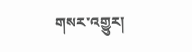གསར་འགྱུར།